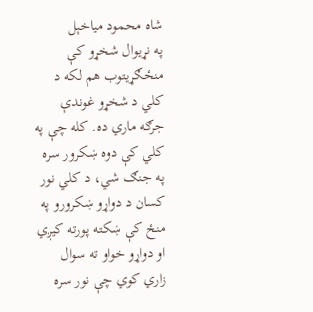شاه محمود میاخېل
په نړیوال شخړو کې منځګړیتوب هم لکه د کلي د شخړو غوندې جرګه ماري ده. کله چې په کلي کې دوه ښکرور سره په جنګ شي، د کلي نور کسان د دواړو ښکرورو په منځ کې ښکته پورته کیږي او دواړو خواو ته سوال زاري کوي چې نور سره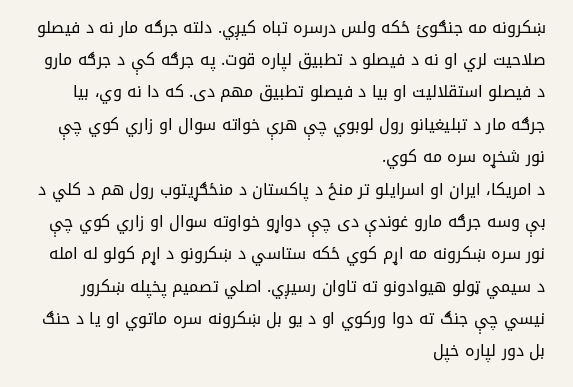ښکرونه مه جنګوئ ځکه ولس درسره تباه کیږي. دلته جرګه مار نه د فیصلو صلاحیت لري او نه د فیصلو د تطبیق لپاره قوت. په جرګه کې د جرګه مارو د فیصلو استقلالیت او بیا د فیصلو تطبیق مهم دی. که دا نه وي، بیا جرګه مار د تبلیغیانو رول لوبوي چې هرې خواته سوال او زاري کوي چې نور شخړه سره مه کوي.
د امریکا، ایران او اسرایلو تر منځ د پاکستان د منځګړیتوب رول هم د کلي د بې وسه جرګه مارو غوندې دی چې دواړو خواوته سوال او زاري کوي چې نور سره ښکرونه مه اړم کوي ځکه ستاسي د ښکرونو د اړم کولو له امله د سیمي ټولو هیوادونو ته تاوان رسیږي. اصلي تصمیم پخپله ښکرور نیسي چې جنګ ته دوا ورکوي او د یو بل ښکرونه سره ماتوي او یا د حنګ بل دور لپاره خپل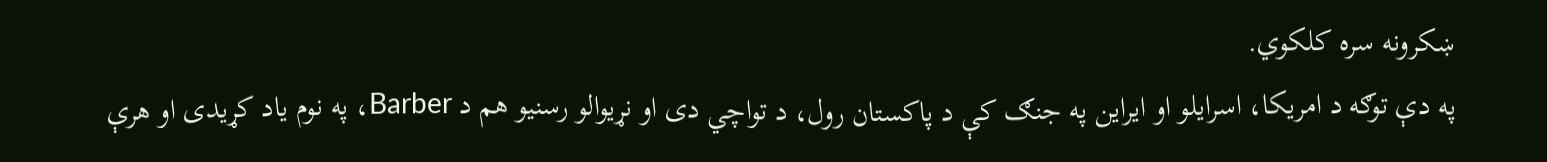ښکرونه سره کلکوي.
په دې توګه د امریکا، اسرایلو او ایراین په جنګ کې د پاکستان رول، د تواچي دی او نړیوالو رسنیو هم د Barber، په نوم یاد کړیدی او هرې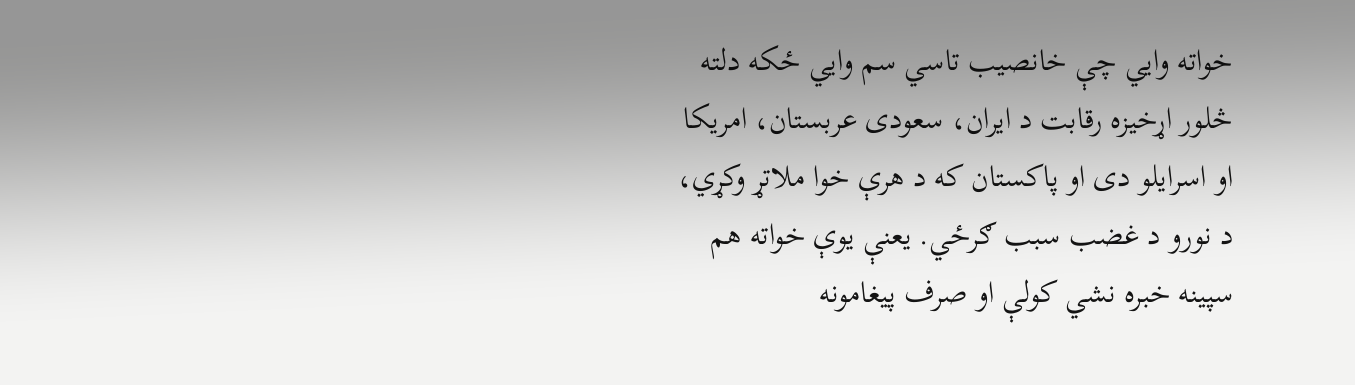خواته وایي چې خانصیب تاسي سم وایي ځکه دلته څلور اړخیزه رقابت د ایران، سعودی عربستان، امریکا او اسرایلو دی او پاکستان که د هرې خوا ملاتړ وکړي، د نورو د غضب سبب ګرځي. یعنې یوې خواته هم سپینه خبره نشي کولې او صرف پیغامونه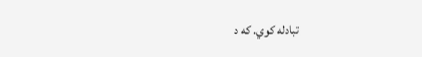تبادله کوي. که د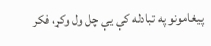پیغامونو په تبادله کې یې چل ول وکړ، فکر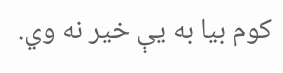کوم بیا به یې خیر نه وي.